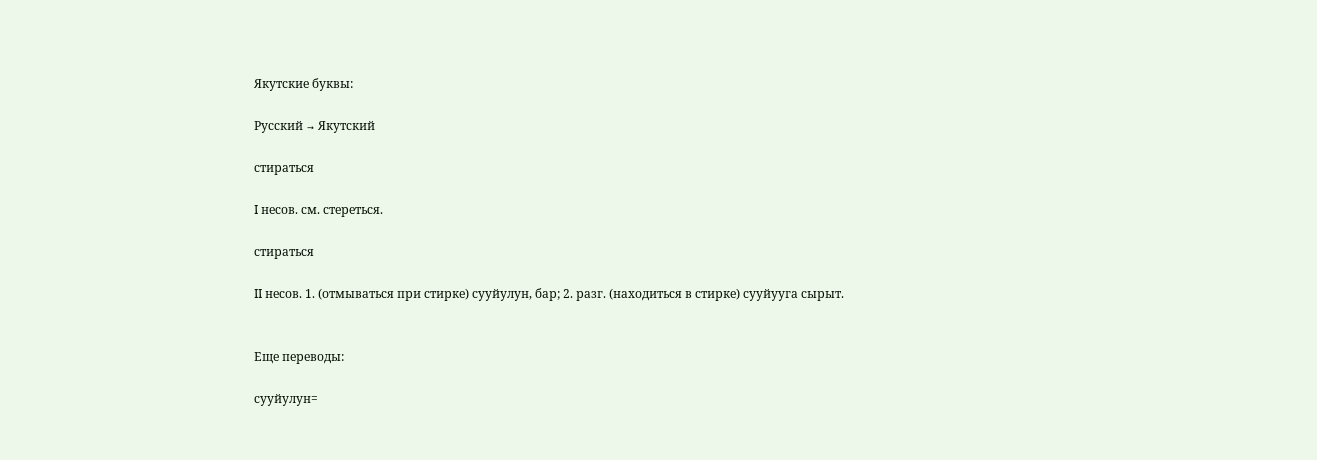Якутские буквы:

Русский → Якутский

стираться

I несов. см. стереться.

стираться

II несов. 1. (отмываться при стирке) сууйулун, бар; 2. разг. (находиться в стирке) сууйууга сырыт.


Еще переводы:

сууйулун=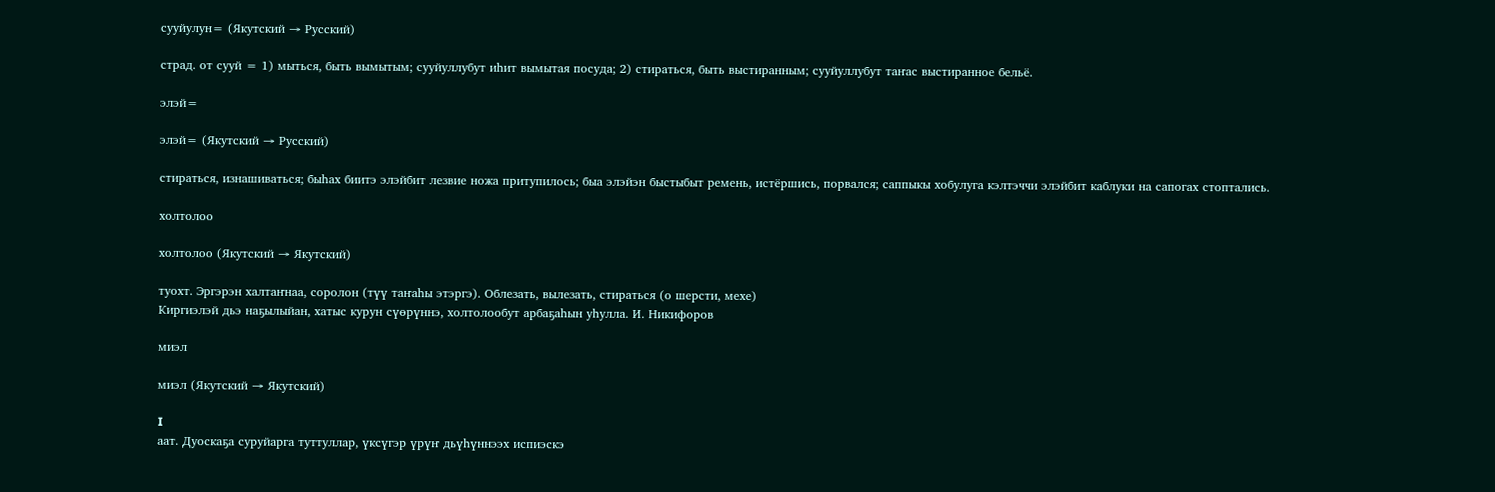сууйулун= (Якутский → Русский)

страд. от сууй = 1) мыться, быть вымытым; сууйуллубут иһит вымытая посуда; 2) стираться, быть выстиранным; сууйуллубут таҥас выстиранное бельё.

элэй=

элэй= (Якутский → Русский)

стираться, изнашиваться; быһах биитэ элэйбит лезвие ножа притупилось; быа элэйэн быстыбыт ремень, истёршись, порвался; саппыкы хобулуга кэлтэччи элэйбит каблуки на сапогах стоптались.

холтолоо

холтолоо (Якутский → Якутский)

туохт. Эргэрэн халтаҥнаа, соролон (түү таҥаһы этэргэ). Облезать, вылезать, стираться (о шерсти, мехе)
Киргиэлэй дьэ наҕылыйан, хатыс курун сүөрүннэ, холтолообут арбаҕаһын уһулла. И. Никифоров

миэл

миэл (Якутский → Якутский)

I
аат. Дуоскаҕа суруйарга туттуллар, үксүгэр үрүҥ дьүһүннээх испиэскэ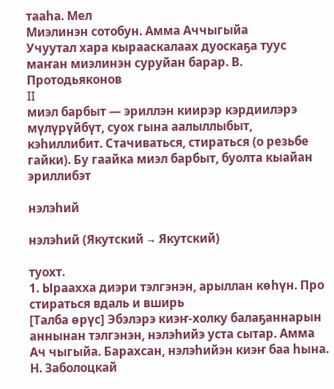тааһа. Мел
Миэлинэн сотобун. Амма Аччыгыйа
Учуутал хара кырааскалаах дуоскаҕа туус маҥан миэлинэн суруйан барар. В. Протодьяконов
II
миэл барбыт — эриллэн киирэр кэрдиилэрэ мүлүрүйбүт, суох гына аалыллыбыт, кэһиллибит. Стачиваться, стираться (о резьбе гайки). Бу гаайка миэл барбыт, буолта кыайан эриллибэт

нэлэһий

нэлэһий (Якутский → Якутский)

туохт.
1. Ыраахха диэри тэлгэнэн, арыллан көһүн. Про стираться вдаль и вширь
[Талба өрүс] Эбэлэрэ киэҥ-холку балаҕаннарын аннынан тэлгэнэн, нэлэһийэ уста сытар. Амма Ач чыгыйа. Барахсан, нэлэһийэн киэҥ баа һына. Н. Заболоцкай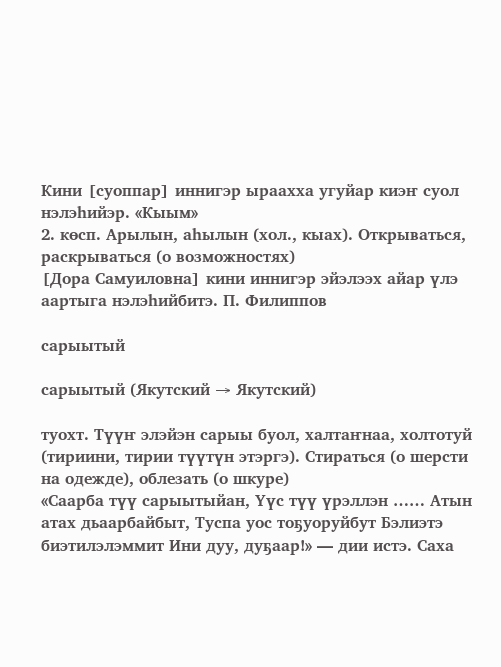Кини [суоппар] иннигэр ыраахха угуйар киэҥ суол нэлэһийэр. «Кыым»
2. көсп. Арылын, аһылын (хол., кыах). Открываться, раскрываться (о возможностях)
[Дора Самуиловна] кини иннигэр эйэлээх айар үлэ аартыга нэлэһийбитэ. П. Филиппов

сарыытый

сарыытый (Якутский → Якутский)

туохт. Түүҥ элэйэн сарыы буол, халтаҥнаа, холтотуй (тириини, тирии түүтүн этэргэ). Стираться (о шерсти на одежде), облезать (о шкуре)
«Саарба түү сарыытыйан, Үүс түү үрэллэн …… Атын атах дьаарбайбыт, Туспа уос тоҕуоруйбут Бэлиэтэ биэтилэлэммит Ини дуу, дуҕаар!» — дии истэ. Саха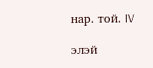нар. той. IV

элэй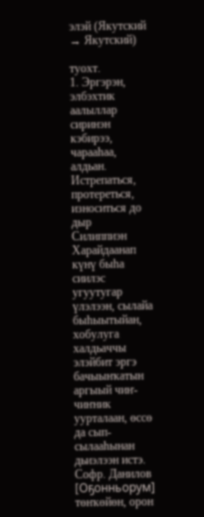элэй (Якутский → Якутский)

туохт.
1. Эргэрэн, элбэхтик аалыллар сиринэн кэбирээ, чарааһаа, алдьан. Истрепаться, протереться, износиться до дыр
Силиппиэн Харайдаанап күнү быһа сиилэс угуутугар үлэлээн, сылайа быһыытыйан, хобулуга халдьаччы элэйбит эргэ бачыыҥкатын аргыый чиҥ-чиҥник уурталаан, өссө да сып-сылааһынан дьиэлээн истэ. Софр. Данилов
[Оҕонньорум] төҥкөйөн, орон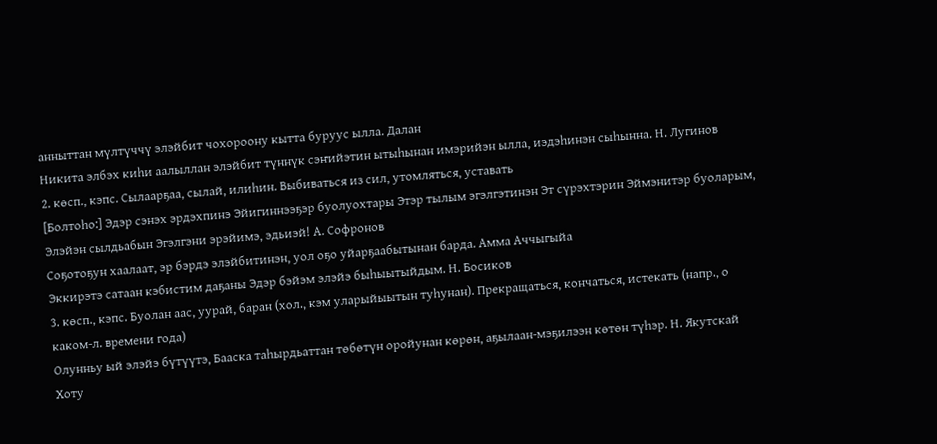анныттан мүлтүччү элэйбит чохороону кытта буруус ылла. Далан
Никита элбэх киһи аалыллан элэйбит түннүк сэҥийэтин ытыһынан имэрийэн ылла, иэдэһинэн сыһынна. Н. Лугинов
2. көсп., кэпс. Сылаарҕаа, сылай, илиһин. Выбиваться из сил, утомляться, уставать
[Болтоһо:] Эдэр сэнэх эрдэхпинэ Эйигиннээҕэр буолуохтары Этэр тылым эгэлгэтинэн Эт сүрэхтэрин Эймэнитэр буоларым, Элэйэн сылдьабын Эгэлгэни эрэйимэ, эдьиэй! А. Софронов
Соҕотоҕун хаалаат, эр бэрдэ элэйбитинэн, уол оҕо уйарҕаабытынан барда. Амма Аччыгыйа
Эккирэтэ сатаан кэбистим даҕаны Эдэр бэйэм элэйэ быһыытыйдым. Н. Босиков
3. көсп., кэпс. Буолан аас, уурай, баран (хол., кэм уларыйыытын туһунан). Прекращаться, кончаться, истекать (напр., о каком-л. времени года)
Олунньу ый элэйэ бүтүүтэ, Бааска таһырдьаттан төбөтүн оройунан көрөн, аҕылаан-мэҕилээн көтөн түһэр. Н. Якутскай
Хоту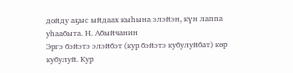дойду аҕыс ыйдаах кыһына элэйэн, күн лаппа уһаабыта. Н. Абыйчанин
Эргэ бэйэтэ элэйбэт (кур бэйэтэ кубулуйбат) көр кубулуй. Кур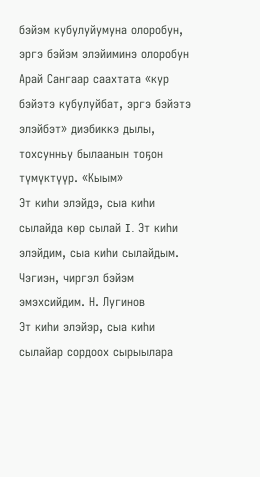бэйэм кубулуйумуна олоробун, эргэ бэйэм элэйиминэ олоробун
Арай Сангаар саахтата «кур бэйэтэ кубулуйбат, эргэ бэйэтэ элэйбэт» диэбиккэ дылы, тохсунньу былаанын тоҕон түмүктүүр. «Кыым»
Эт киһи элэйдэ, сыа киһи сылайда көр сылай I. Эт киһи элэйдим, сыа киһи сылайдым. Чэгиэн, чиргэл бэйэм эмэхсийдим. Н. Лугинов
Эт киһи элэйэр, сыа киһи сылайар сордоох сырыылара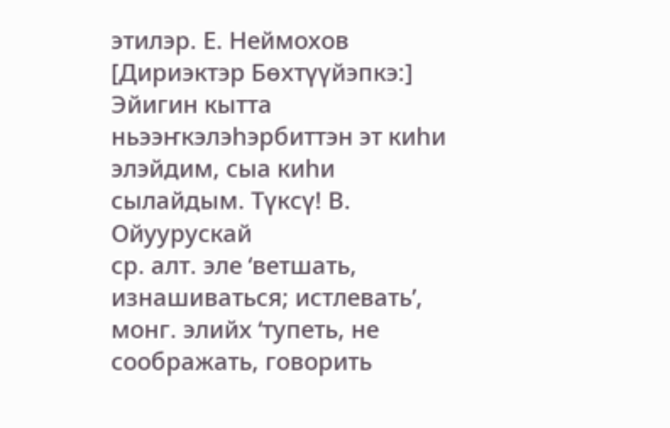этилэр. Е. Неймохов
[Дириэктэр Бөхтүүйэпкэ:] Эйигин кытта ньээҥкэлэһэрбиттэн эт киһи элэйдим, сыа киһи сылайдым. Түксү! В. Ойуурускай
ср. алт. эле ‘ветшать, изнашиваться; истлевать’, монг. элийх ‘тупеть, не соображать, говорить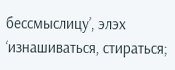бессмыслицу’, элэх ‘изнашиваться, стираться;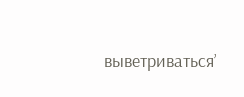выветриваться’